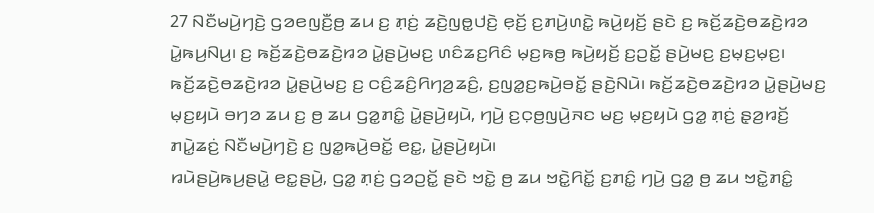27 ꤡꤢꤪꤗꤣꤧ꤬ꤚꤢꤧ꤬ ꤞꤤꤕꤜꤢꤪ꤬ꤥ꤬ ꤘꤣ ꤢ꤬ ꤊ꤫ꤢꤦ꤬ ꤘꤢꤧ꤬ꤜꤥ꤭ꤓꤢꤧ꤬ ꤕ꤫ꤢꤩ꤬ ꤢ꤬ꤊꤣꤧ꤬ꤛꤢꤧ꤭ ꤒꤣꤧ꤬ꤟꤢꤩ꤬ ꤔꤢꤧ ꤢ꤬ ꤒꤢꤩ꤬ꤘꤢꤧ꤬ꤥꤘꤢꤧ꤬ꤙꤤ ꤣꤧ꤭ꤒꤣ꤬ꤡꤣ꤬꤯ ꤢ꤬ ꤒꤢꤩ꤬ꤘꤢꤧ꤬ꤥꤘꤢꤧ꤬ꤙꤤ ꤣꤧ꤭ꤔꤣꤧ꤬ꤗꤢ꤬ ꤛꤢꤨꤘꤢ꤬ꤖꤢꤨ ꤗ꤫ꤢ꤬ꤒꤥ꤬ ꤒꤣꤧ꤬ꤟꤢꤩ꤬ ꤢ꤬ꤑꤢꤩ꤭ ꤔꤣꤧ꤬ꤗꤢ꤬ ꤢ꤬ꤗ꤫ꤢ꤬ꤗ꤫ꤢ꤬꤯ ꤒꤢꤩ꤬ꤘꤢꤧ꤬ꤥꤘꤢꤧ꤬ꤙꤤ ꤣꤧ꤭ꤔꤣꤧ꤬ꤗꤢ꤬ ꤢ꤬ ꤍꤢꤨ꤬ꤘꤢꤨ꤬ꤖꤚꤤ꤬ꤘꤢꤨ꤬, ꤢ꤬ꤜꤤ꤭ꤢ꤬ꤒꤣꤧ꤬ꤋꤢꤩ꤭ ꤔꤢꤧ꤬ꤡꤣꤧ꤯ ꤒꤢꤩ꤬ꤘꤢꤧ꤬ꤥꤘꤢꤧ꤬ꤙꤤ ꤣꤧ꤭ꤔꤣꤧ꤬ꤗꤢ꤬ ꤗ꤫ꤢ꤬ꤟꤣꤧ ꤋꤚꤤ ꤘꤣ ꤢ꤬ ꤥ꤬ ꤘꤣ ꤞꤤ꤭ꤊꤢꤨ꤭ ꤣꤧ꤭ꤔꤣꤧ꤬ꤟꤣꤧ, ꤚꤣꤧ꤬ ꤢ꤬ꤍ꤫ꤥ꤬ꤜꤣꤧ꤬ꤏꤢ ꤗꤢ꤬ ꤗ꤫ꤢ꤬ꤟꤣꤧ ꤞꤤ꤭ ꤊ꤫ꤢꤦ꤬ ꤔ꤫ꤤ꤬ꤙꤢꤩ꤬ ꤊꤣꤧ꤭ꤘꤢꤦ꤬ ꤡꤢꤪꤗꤣꤧ꤬ꤚꤢꤧ꤬ ꤢ꤬ ꤜꤤ꤭ꤒꤣꤧ꤬ꤋꤢꤩ꤭ ꤕꤢ꤭, ꤣꤧ꤭ꤔꤣꤧ꤬ꤟꤣꤧ꤯
ꤙꤣꤧꤔꤣꤧ꤬ꤒꤣ꤬ꤔꤣꤧ꤭ ꤕꤢ꤭ꤔꤣꤧ꤬, ꤞꤤ꤭ ꤊ꤫ꤢꤦ꤬ ꤞꤤꤑꤢꤩ꤭ ꤔꤢꤧ ꤠꤢꤧ꤭ ꤥ꤬ ꤘꤣ ꤠꤢꤧ꤭ꤖꤢꤩ꤭ ꤢ꤬ꤊꤢꤨ꤭ ꤚꤣꤧ꤬ ꤞꤤ꤭ ꤥ꤬ ꤘꤣ ꤠꤢꤧ꤭ꤊꤢꤨ꤭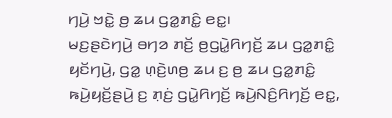ꤚꤣꤧ꤬ ꤠꤢꤧ꤭ ꤥ꤬ ꤘꤣ ꤞꤤ꤭ꤊꤢꤨ꤭ ꤕꤢ꤭꤯
ꤗꤢ꤬ꤔꤢꤧꤚꤣꤧ꤬ ꤋꤚꤤ ꤊꤢꤩ꤬ ꤥ꤬ꤞꤣꤧ꤭ꤖꤚꤢꤩ꤬ ꤘꤣ ꤞꤤ꤭ꤊꤢꤨ꤭ ꤟꤢꤩꤚꤣꤧ꤬, ꤞꤤ꤭ ꤛ꤫ꤢꤧ꤬ꤛꤥ꤬ ꤘꤣ ꤢ꤬ ꤥ꤬ ꤘꤣ ꤞꤤ꤭ꤊꤢꤨ꤭ ꤒꤣꤧ꤬ꤟꤢꤩ꤬ꤔꤣꤧ꤬ ꤢ꤬ ꤊ꤫ꤢꤦ꤬ ꤞꤣꤧ꤭ꤖꤚꤢꤩ꤬ ꤒꤣꤧ꤬ꤡꤢꤨ꤬ꤖꤚꤢꤩ꤬ ꤕꤢ꤭,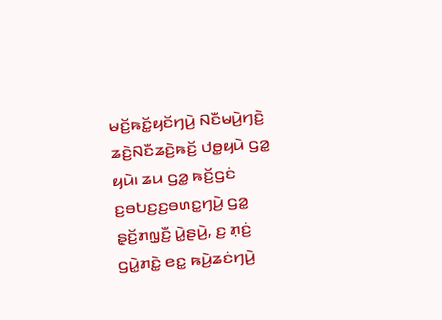ꤗꤢꤩ꤬ꤒꤢꤩ꤭ꤟꤢꤩꤚꤣꤧ꤬ ꤡꤢꤪꤗꤣꤧ꤬ꤚꤢꤧ꤬ ꤘꤢꤧ꤬ꤡꤢꤪꤘꤢꤧ꤬ꤒꤢꤩ꤬ ꤓꤥ꤭ꤟꤣꤧ ꤞꤤ꤭ ꤟꤣꤧ꤯ ꤘꤣ ꤞꤤ꤭ ꤒꤢꤩ꤬ꤞꤢꤦ ꤢ꤬ꤋꤝꤢ꤬ꤢ꤬ꤋꤛꤢ꤭ꤚꤣꤧ꤬ ꤞꤤ꤭ ꤔ꤫ꤢꤩ꤬ꤊꤜ꤫ꤢꤪ꤬ ꤣꤧ꤭ꤔꤣꤧ꤬, ꤢ꤬ ꤊ꤫ꤢꤦ꤬ ꤞꤣꤧ꤭ꤊꤢꤧ꤭ ꤕꤢ꤭ ꤒꤣꤧ꤬ꤘꤢꤦꤚꤣꤧ꤬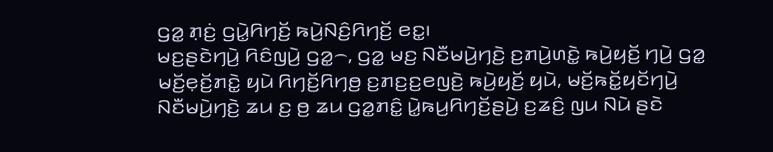ꤞꤤ꤭ ꤊ꤫ꤢꤦ꤬ ꤞꤣꤧ꤭ꤖꤚꤢꤩ꤬ ꤒꤣꤧ꤬ꤡꤢꤨ꤬ꤖꤚꤢꤩ꤬ ꤕꤢ꤭꤯
ꤗꤢ꤬ꤔꤢꤧꤚꤣꤧ꤬ ꤖꤢꤨꤜꤣꤧ꤬ ꤞꤤ꤭꤮, ꤞꤤ꤭ ꤗꤢ꤬ ꤡꤢꤪꤗꤣꤧ꤬ꤚꤢꤧ꤬ ꤢ꤬ꤊꤣꤧ꤬ꤛꤢꤧ꤭ ꤒꤣꤧ꤬ꤟꤢꤩ꤬ ꤚꤣꤧ꤬ ꤞꤤ꤭ ꤗꤢꤩ꤬ꤕ꤫ꤢꤩ꤬ꤊꤢꤧ꤭ ꤟꤣꤧ ꤖꤚꤢꤩ꤬ꤖꤚꤥ꤬ ꤢ꤬ꤊꤢ꤬ꤢ꤬ꤕꤜꤢꤧ꤬ ꤒꤣꤧ꤬ꤟꤢꤩ꤬ ꤟꤣꤧ, ꤗꤢꤩ꤬ꤒꤢꤩ꤭ꤟꤢꤩꤚꤣꤧ꤬ ꤡꤢꤪꤗꤣꤧ꤬ꤚꤢꤧ꤬ ꤘꤣ ꤢ꤬ ꤥ꤬ ꤘꤣ ꤞꤤ꤭ꤊꤢꤨ꤭ ꤣꤧ꤭ꤒꤣ꤬ꤖꤚꤢꤩ꤬ꤔꤣꤧ꤬ ꤢ꤬ꤘꤢꤨ꤬ ꤜꤣ ꤡꤣꤧ ꤔꤢꤧ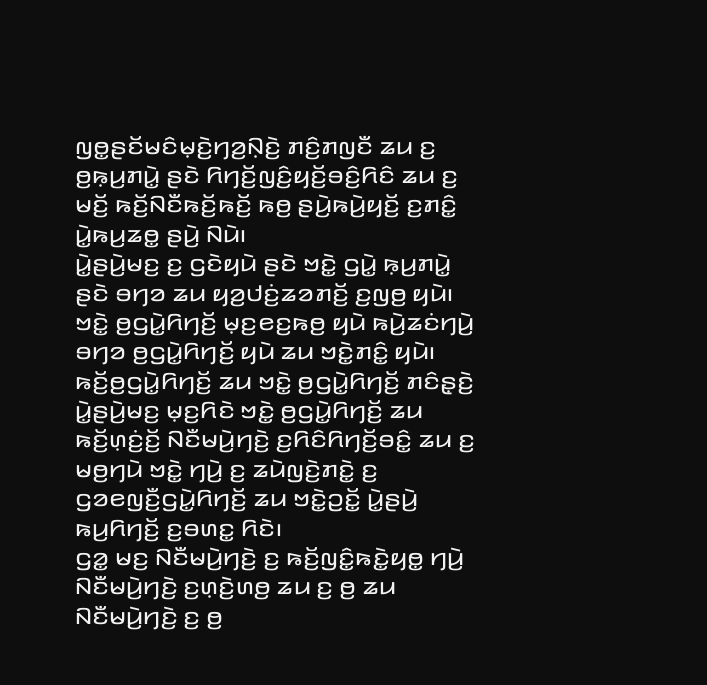ꤜꤥ꤭ꤔꤢꤩꤗꤢꤨꤗ꤫ꤢꤧ꤬ꤚꤤ꤬ꤡ꤫ꤢꤧ꤬ ꤊꤢꤨ꤬ꤊꤜꤢꤪ ꤘꤣ ꤢ꤬ ꤥ꤬ꤒ꤫ꤣ꤬ꤊꤣꤧ꤭ ꤔꤢꤧ ꤖꤚꤢꤩ꤬ꤜꤢꤨ꤬ꤟꤢꤩ꤬ꤋꤢꤨ꤬ꤖꤢꤨ ꤘꤣ ꤢ꤬ ꤗꤢꤩ꤬ ꤒꤢꤩ꤬ꤡꤢꤪꤒꤢꤩ꤬ꤒꤢꤩ꤬ ꤒꤥ꤬ ꤔꤣꤧ꤬ꤒꤣꤧ꤬ꤟꤢꤩ꤬ ꤢ꤬ꤊꤢꤨ꤭ ꤣꤧ꤭ꤒꤣ꤬ꤘꤥ꤭ ꤔꤣꤧ꤬ ꤡꤣꤧ꤯
ꤣꤧ꤭ꤔꤣꤧ꤬ꤗꤢ꤬ ꤢ꤬ ꤞꤢꤧꤟꤣꤧ ꤔꤢꤧ ꤠꤢꤧ꤭ ꤞꤣꤧ꤭ ꤒ꤫ꤣ꤬ꤊꤣꤧ꤭ ꤔꤢꤧ ꤋꤚꤤ ꤘꤣ ꤟꤤ꤬ꤓꤢꤦ꤬ꤘꤤꤊꤢꤩ꤬ ꤢ꤬ꤜꤥ꤬ ꤟꤣꤧ꤯ ꤠꤢꤧ꤭ ꤥ꤬ꤞꤣꤧ꤭ꤖꤚꤢꤩ꤬ ꤗ꤫ꤢ꤬ꤕꤢ꤬ꤒꤥ꤬ ꤟꤣꤧ ꤒꤣꤧ꤬ꤘꤢꤦꤚꤣꤧ꤬ ꤋꤚꤤ ꤥ꤬ꤞꤣꤧ꤭ꤖꤚꤢꤩ꤬ ꤟꤣꤧ ꤘꤣ ꤠꤢꤧ꤭ꤊꤢꤨ꤭ ꤟꤣꤧ꤯ ꤒꤢꤩ꤬ꤥ꤬ꤞꤣꤧ꤭ꤖꤚꤢꤩ꤬ ꤘꤣ ꤠꤢꤧ꤭ ꤥ꤬ꤞꤣꤧ꤭ꤖꤚꤢꤩ꤬ ꤊꤢꤨꤔ꤫ꤢꤧ꤬ ꤣꤧ꤭ꤔꤣꤧ꤬ꤗꤢ꤬ ꤗ꤫ꤢ꤬ꤖꤢꤧ ꤠꤢꤧ꤭ ꤥ꤬ꤞꤣꤧ꤭ꤖꤚꤢꤩ꤬ ꤘꤣ ꤒꤢꤩ꤬ꤛ꤫ꤢꤦ꤬ꤢꤩ꤬ ꤡꤢꤪꤗꤣꤧ꤬ꤚꤢꤧ꤬ ꤢ꤬ꤖꤢꤨꤖꤚꤢꤩ꤬ꤋꤢꤨ꤭ ꤘꤣ ꤢ꤬ ꤗꤥ꤬ꤚꤣꤧ ꤠꤢꤧ꤭ ꤚꤣꤧ꤬ ꤢ꤬ ꤘꤣꤧꤜꤢꤧ꤬ꤊꤢꤧ꤭ ꤢ꤬ ꤞꤤꤕꤜꤢꤪ꤬ꤞꤣꤧ꤭ꤖꤚꤢꤩ꤬ ꤘꤣ ꤠꤢꤧ꤭ꤑꤢꤩ꤭ ꤣꤧ꤭ꤔꤣꤧ꤬ ꤒꤣ꤬ꤖꤚꤢꤩ꤬ ꤢ꤬ꤋꤛꤢ꤭ ꤖꤢꤧ꤯
ꤞꤤ꤭ ꤗꤢ꤬ ꤡꤢꤪꤗꤣꤧ꤬ꤚꤢꤧ꤬ ꤢ꤬ ꤒꤢꤩ꤬ꤜꤢꤨ꤭ꤒꤢꤧ꤭ꤟꤥ꤭ ꤚꤣꤧ꤬ ꤡꤢꤪꤗꤣꤧ꤬ꤚꤢꤧ꤬ ꤢ꤬ꤛ꤫ꤢꤧ꤬ꤛꤥ꤬ ꤘꤣ ꤢ꤬ ꤥ꤬ ꤘꤣ ꤡꤢꤪꤗꤣꤧ꤬ꤚꤢꤧ꤬ ꤢ꤬ ꤥ꤬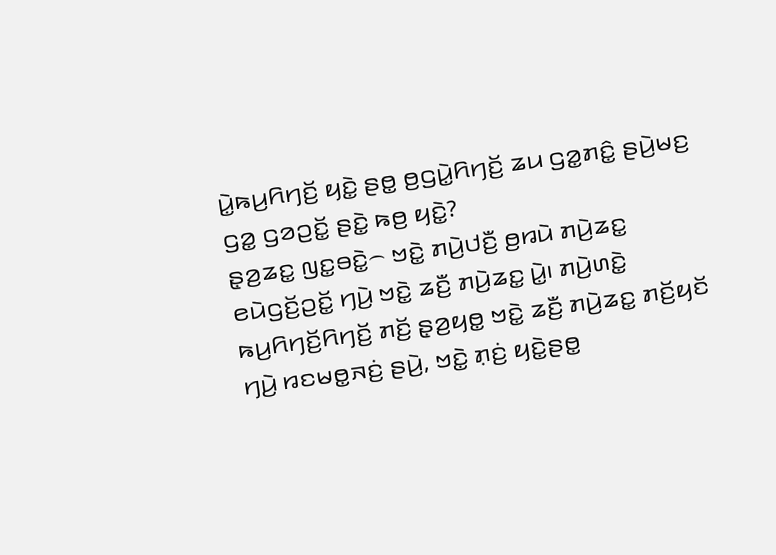ꤣꤧ꤭ꤒꤣ꤬ꤖꤚꤢꤩ꤬ ꤟꤢꤧ꤭ ꤔꤥ꤭ ꤥ꤬ꤞꤣꤧ꤭ꤖꤚꤢꤩ꤬ ꤘꤣ ꤞꤤ꤭ꤊꤢꤨ꤭ ꤔꤣꤧ꤬ꤗꤢ꤬ ꤞꤤ꤭ ꤞꤤꤑꤢꤩ꤭ ꤔꤢꤧ꤭ ꤒꤥ꤬ ꤟꤢꤧ꤭?
ꤔ꤫ꤤ꤬ꤘꤢ꤭ ꤜꤢ꤭ꤋꤢꤧ꤭꤮ ꤠꤢꤧ꤭ ꤊꤣꤧ꤬ꤓꤢꤪ꤬ ꤥ꤬ꤙꤣꤧ ꤊꤣꤧ꤬ꤘꤢ꤭ ꤕꤣꤧꤞꤢꤩ꤬ꤑꤢꤩ꤭ ꤚꤣꤧ꤬ ꤠꤢꤧ꤭ ꤘꤢꤪ꤬ ꤊꤣꤧ꤬ꤘꤢ꤭ ꤣꤧ꤭꤯ ꤊꤣꤧ꤬ꤛꤢꤧ꤭ ꤒꤣ꤬ꤖꤚꤢꤩ꤬ꤖꤚꤢꤩ꤬ ꤊꤢꤩ꤬ ꤔ꤫ꤤ꤬ꤟꤥ꤭ ꤠꤢꤧ꤭ ꤘꤢꤪ꤬ ꤊꤣꤧ꤬ꤘꤢ꤭ ꤊꤢꤩ꤬ꤟꤢꤩ ꤚꤣꤧ꤬ ꤙꤢꤗꤥ꤭ꤏꤢꤦ꤬ ꤔꤣꤧ꤬, ꤠꤢꤧ꤭ ꤊ꤫ꤢꤦ꤬ ꤟꤢꤧ꤭ꤔꤥ꤭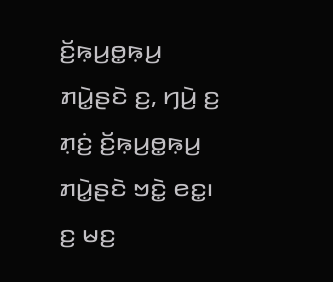ꤢꤩ꤬ꤒ꤫ꤣ꤬ꤥ꤭ꤒ꤫ꤣ꤬ ꤊꤣꤧ꤭ꤔꤢꤧ ꤢ꤬, ꤚꤣꤧ꤬ ꤢ꤬ ꤊ꤫ꤢꤦ꤬ ꤢꤩ꤬ꤒ꤫ꤣ꤬ꤥ꤭ꤒ꤫ꤣ꤬ ꤊꤣꤧ꤭ꤔꤢꤧ ꤠꤢꤧ꤭ ꤕꤢ꤭꤯
ꤢ꤬ ꤗꤢ꤬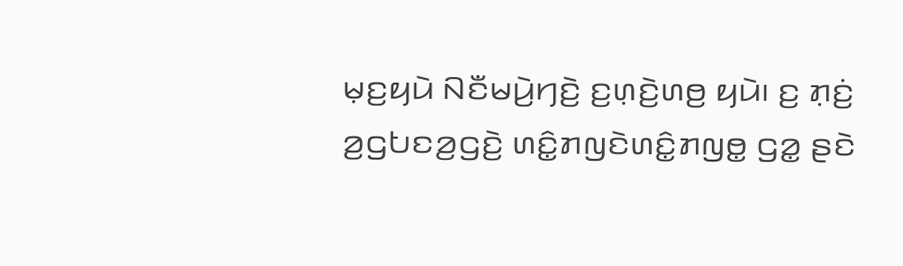ꤗ꤫ꤢ꤬ꤟꤣꤧ ꤡꤢꤪꤗꤣꤧ꤬ꤚꤢꤧ꤬ ꤢ꤬ꤛ꤫ꤢꤧ꤬ꤛꤥ꤬ ꤟꤣꤧ꤯ ꤢ꤬ ꤊ꤫ꤢꤦ꤬ ꤤ꤬ꤞꤝꤢꤤ꤬ꤞꤢꤧ꤬ ꤛꤢꤨ꤭ꤊꤜꤢꤧꤛꤢꤨ꤭ꤊꤜꤥ꤭ ꤞꤤ꤭ ꤔꤢꤧ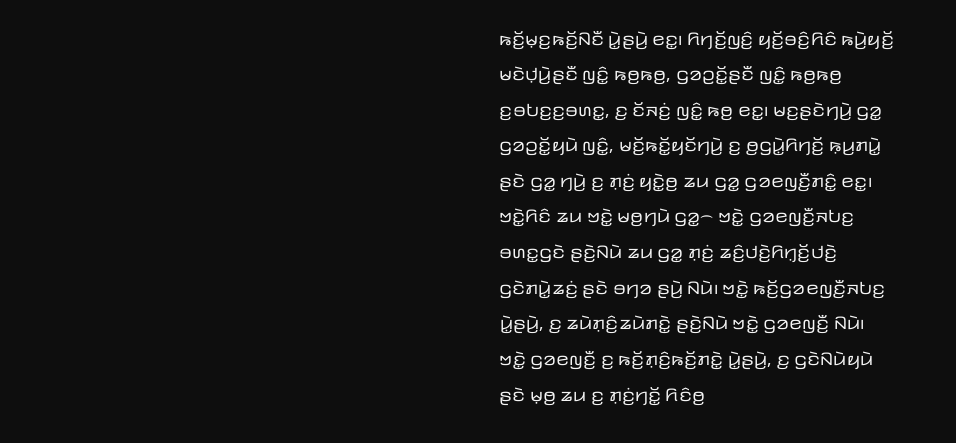ꤒꤢꤩ꤬ꤗ꤫ꤢ꤬ꤒꤢꤩ꤬ꤡꤢꤪ ꤣꤧ꤭ꤔꤣꤧ꤬ ꤕꤢ꤭꤯ ꤖꤚꤢꤩ꤬ꤜꤢꤨ꤬ ꤟꤢꤩ꤬ꤋꤢꤨ꤬ꤖꤢꤨ ꤒꤣꤧ꤬ꤟꤢꤩ꤬ ꤗꤢꤧꤓ꤫ꤣꤧ꤬ꤔꤢꤪ ꤜꤢꤨ꤭ ꤒꤥ꤬ꤒꤥ꤬, ꤞꤤꤑꤢꤩ꤭ꤔꤢꤪ ꤜꤢꤨ꤭ ꤒꤥ꤬ꤒꤥ꤬ ꤢ꤬ꤋꤝꤢ꤬ꤢ꤬ꤋꤛꤢ꤭, ꤢ꤬ ꤢꤩꤏꤢꤦ꤬ ꤜꤢꤨ꤭ ꤒꤥ꤬ ꤕꤢ꤭꤯ ꤗꤢ꤬ꤔꤢꤧꤚꤣꤧ꤬ ꤞꤤ꤭ ꤞꤤꤑꤢꤩ꤭ꤟꤣꤧ ꤜꤢꤨ꤭, ꤗꤢꤩ꤬ꤒꤢꤩ꤭ꤟꤢꤩꤚꤣꤧ꤬ ꤢ꤬ ꤥ꤬ꤞꤣꤧ꤭ꤖꤚꤢꤩ꤬ ꤒ꤫ꤣ꤬ꤊꤣꤧ꤭ ꤔꤢꤧ ꤞꤤ꤭ ꤚꤣꤧ꤬ ꤢ꤬ ꤊ꤫ꤢꤦ꤬ ꤟꤢꤧ꤭ꤥ꤬ ꤘꤣ ꤞꤤ꤭ ꤞꤤꤕꤜꤢꤪ꤬ꤊꤢꤨ꤭ ꤕꤢ꤭꤯
ꤠꤢꤧ꤭ꤖꤢꤨ ꤘꤣ ꤠꤢꤧ꤭ ꤗꤥ꤬ꤚꤣꤧ ꤞꤤ꤭꤮ ꤠꤢꤧ꤭ ꤞꤤꤕꤜꤢꤪ꤬ꤏꤝꤢ꤬ ꤋꤛꤢ꤭ꤞꤢꤧ ꤔꤢꤧ꤬ꤡꤣꤧ ꤘꤣ ꤞꤤ꤭ ꤊ꤫ꤢꤦ꤬ ꤘꤢꤨ꤬ꤓꤢꤧ꤬ꤖꤚ꤫ꤢꤩ꤬ꤓꤢꤧ꤬ ꤞꤢꤧꤊꤣꤧ꤭ꤘꤢꤦ꤬ ꤔꤢꤧ ꤋꤚꤤ ꤔꤣꤧ꤬ ꤡꤣꤧ꤯ ꤠꤢꤧ꤭ ꤒꤢꤩ꤬ꤞꤤꤕꤜꤢꤪ꤬ꤏꤝꤢ꤬ ꤣꤧ꤭ꤔꤣꤧ꤬, ꤢ꤬ ꤘꤣꤧꤊ꤫ꤢꤨ꤬ꤘꤣꤧꤊꤢꤧ꤭ ꤔꤢꤧ꤬ꤡꤣꤧ ꤠꤢꤧ꤭ ꤞꤤꤕꤜꤢꤪ꤬ ꤡꤣꤧ꤯ ꤠꤢꤧ꤭ ꤞꤤꤕꤜꤢꤪ꤬ ꤢ꤬ ꤒꤢꤩ꤬ꤊ꤫ꤢꤨ꤬ꤒꤢꤩ꤬ꤊꤢꤧ꤭ ꤣꤧ꤭ꤔꤣꤧ꤬, ꤢ꤬ ꤞꤢꤧꤡꤣꤧꤟꤣꤧ ꤔꤢꤧ ꤗ꤫ꤥ꤬ ꤘꤣ ꤢ꤬ ꤊ꤫ꤢꤦ꤬ꤚꤢꤩ꤭ ꤖꤢꤨꤥ꤬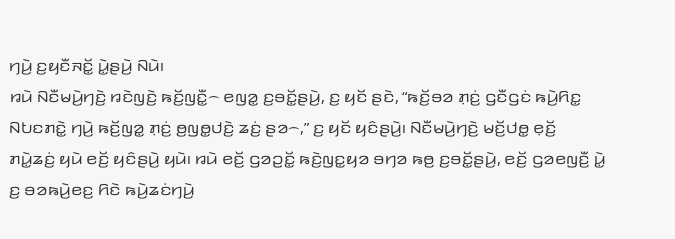ꤚꤣꤧ꤬ ꤢ꤬ꤟꤢꤪꤏꤢꤩ꤭ ꤣꤧ꤭ꤔꤣꤧ꤬ ꤡꤣꤧ꤯
ꤙꤣꤧ ꤡꤢꤪꤗꤣꤧ꤬ꤚꤢꤧ꤬ ꤙꤢꤧꤜꤢꤧ꤬ ꤒꤢꤩ꤬ꤜꤢꤪ꤭꤮ ꤕꤜꤤ꤭ ꤢ꤬ꤋꤢꤩ꤭ꤔꤣꤧ꤬, ꤢ꤬ ꤟꤢꤩ ꤔꤢꤧ, “ꤒꤢꤩ꤬ꤋꤤ ꤊ꤫ꤢꤦ꤬ ꤞꤢꤪꤞꤢꤦ ꤒꤣꤧ꤬ꤖꤢ꤭ ꤡꤝꤢꤊꤢꤧ꤭ ꤚꤣꤧ꤬ ꤒꤢꤩ꤬ꤜꤤ꤭ ꤊ꤫ꤢꤦ꤬ ꤥ꤬ꤜꤥ꤭ꤓꤢꤧ꤬ ꤘꤢꤦ꤬ ꤔꤤ꤮,” ꤢ꤬ ꤟꤢꤩ ꤟꤢꤨꤔꤣꤧ꤬꤯ ꤡꤢꤪꤗꤣꤧ꤬ꤚꤢꤧ꤬ ꤗꤢꤩ꤬ꤓꤥ꤭ ꤕ꤫ꤢꤩ꤬ ꤊꤣꤧ꤭ꤘꤢꤦ꤬ ꤟꤣꤧ ꤕꤢꤩ꤬ ꤟꤢꤨꤔꤣꤧ꤬ ꤟꤣꤧ꤯ ꤙꤣꤧ ꤕꤢꤩ꤬ ꤞꤤꤑꤢꤩ꤭ ꤒꤢꤧ꤬ꤜꤢ꤭ꤟꤤ ꤋꤚꤤ ꤒꤥ꤬ ꤢ꤬ꤋꤢꤩ꤭ꤔꤣꤧ꤬, ꤕꤢꤩ꤬ ꤞꤤꤕꤜꤢꤪ꤬ ꤣꤧ꤭ ꤢ꤬ ꤋꤤꤒꤣꤧ꤬ꤕꤢ꤬ ꤖꤢꤧ ꤒꤣꤧ꤬ꤘꤢꤦꤚꤣꤧ꤬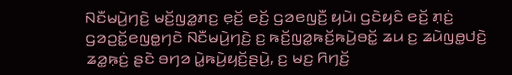ꤡꤢꤪꤗꤣꤧ꤬ꤚꤢꤧ꤬ ꤗꤢꤩ꤬ꤜꤤ꤭ꤊꤢ꤬ ꤕ꤫ꤢꤩ꤬ ꤕꤢꤩ꤬ ꤞꤤꤕꤜꤢꤪ꤬ ꤟꤣꤧ꤯ ꤞꤢꤧꤟꤢꤨ ꤕꤢꤩ꤬ ꤊ꤫ꤢꤦ꤬ ꤞꤤꤑꤢꤩ꤭ꤕꤜꤥ꤭ꤚꤢꤧ ꤡꤢꤪꤗꤣꤧ꤬ꤚꤢꤧ꤬ ꤢ꤬ ꤒꤢꤩ꤬ꤜꤤ꤭ꤒꤢꤩ꤬ꤒꤣꤧ꤬ꤋꤢꤩ꤭ ꤘꤣ ꤢ꤬ ꤘꤣꤧꤜꤥ꤭ꤓꤢꤧ꤬ ꤘꤤ꤭ꤒ꤫ꤢꤦ꤬ ꤔꤢꤧ ꤋꤚꤤ ꤣꤧ꤭ꤒꤣꤧ꤬ꤟꤢꤩ꤬ꤔꤣꤧ꤬, ꤢ꤬ ꤗꤢ꤬ ꤖꤚꤢꤩ꤬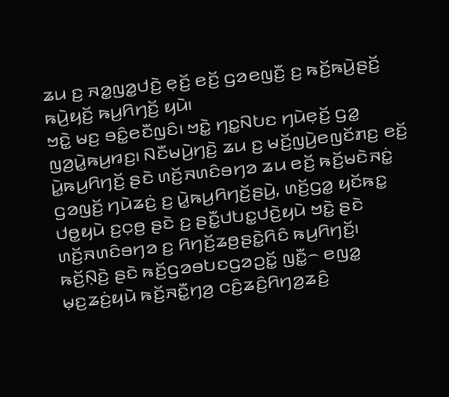ꤘꤣ ꤢ꤬ ꤏꤤ꤭ꤜꤤ꤭ꤓꤢꤧ꤬ ꤕ꤫ꤢꤩ꤬ ꤕꤢꤩ꤬ ꤞꤤꤕꤜꤢꤪ꤬ ꤢ꤬ ꤒꤢꤩ꤬ꤒꤣꤧ꤬ꤔꤢꤩ꤬ ꤒꤣꤧ꤬ꤟꤢꤩ꤬ ꤒꤣ꤬ꤖꤚꤢꤩ꤬ ꤟꤣꤧ꤯
ꤠꤢꤧ꤭ ꤗꤢ꤬ ꤋꤢꤨ꤭ꤕꤢꤪꤜꤢꤨ꤯ ꤠꤢꤧ꤭ ꤚꤢ꤭ꤡꤝꤢ ꤚꤣꤧꤕ꤫ꤢꤩ꤬ ꤞꤤ꤭ ꤜꤤ꤬ꤣꤧ꤭ꤒꤣ꤬ꤙꤢ꤬꤯ ꤡꤢꤪꤗꤣꤧ꤬ꤚꤢꤧ꤬ ꤘꤣ ꤢ꤬ ꤗꤢꤩ꤬ꤜꤣꤧ꤬ꤕꤜꤢꤩꤊꤢ꤬ ꤕꤢꤩ꤬ ꤣꤧ꤭ꤒꤣ꤬ꤖꤚꤢꤩ꤬ ꤔꤢꤧ ꤛꤢꤩ꤬ꤏꤛꤢꤨꤋꤚꤤ ꤘꤣ ꤕꤢꤩ꤬ ꤒꤢꤩ꤬ꤗꤢꤧꤏꤢꤦ꤭ ꤞꤤꤜꤢꤩ꤬ ꤚꤣꤧꤘꤢꤦ꤬ ꤢ꤬ ꤣꤧ꤭ꤒꤣ꤬ꤖꤚꤢꤩ꤬ꤔꤣꤧ꤬, ꤛꤢꤩ꤬ꤞꤤ꤭ ꤟꤢꤩꤒꤢ꤭ ꤓꤥ꤭ꤟꤣꤧ ꤢ꤬ꤍ꤫ꤥ꤬ ꤔꤢꤧ ꤢ꤬ ꤔꤢꤪ꤭ꤓꤝꤢ꤭ꤓꤢꤧ꤬ꤟꤣꤧ ꤠꤢꤧ꤭ ꤔꤢꤧ ꤛꤢꤩ꤬ꤏꤛꤢꤨꤋꤚꤤ ꤢ꤬ ꤖꤚꤢꤩ꤬ꤘꤥ꤬ꤔꤢꤧ꤭ꤖꤢꤨ ꤒꤣ꤬ꤖꤚꤢꤩ꤬꤯
ꤒꤢꤩ꤬ꤡ꤫ꤢꤧ꤬ ꤔꤢꤧ ꤒꤢꤩ꤬ꤞꤤꤋꤝꤢꤞꤤꤑꤢꤩ꤭ ꤜꤢꤪ꤭꤮ ꤕꤜꤤ꤭ ꤗ꤫ꤢ꤬ꤘꤢꤦ꤬ꤟꤣꤧ ꤒꤢꤩ꤬ꤏꤢꤪ꤭ꤚꤤ꤬ ꤍꤢꤨ꤬ꤘꤢꤨ꤬ꤖꤚꤤ꤬ꤘꤢꤨ꤬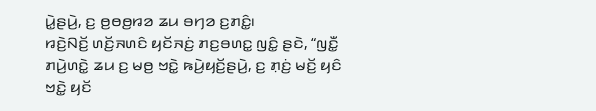ꤣꤧ꤭ꤔꤣꤧ꤬, ꤢ꤬ ꤥ꤬ꤥꤥ꤬ꤙꤤ ꤘꤣ ꤋꤚꤤ ꤢ꤬ꤊꤢꤨ꤭꤯
ꤙꤢꤧ꤬ꤡꤢꤩ꤬ ꤛꤢꤩ꤬ꤏꤛꤢꤨ ꤟꤢꤩꤏꤢꤦ꤬ ꤊꤢ꤬ꤋꤛꤢ꤭ ꤜꤢꤨ꤭ ꤔꤢꤧ, “ꤜꤢꤪ꤭ ꤊꤣꤧ꤬ꤛꤢꤧ꤭ ꤘꤣ ꤢ꤬ ꤗꤥ꤬ ꤠꤢꤧ꤭ ꤒꤣꤧ꤬ꤟꤢꤩ꤬ꤔꤣꤧ꤬, ꤢ꤬ ꤊ꤫ꤢꤦ꤬ ꤗꤢꤩ꤬ ꤟꤢꤨ ꤠꤢꤧ꤭ ꤟꤢꤩ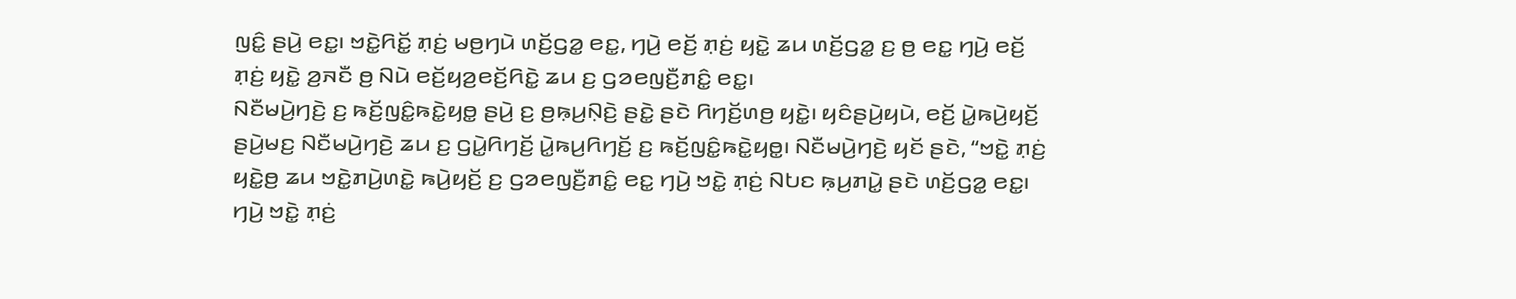ꤜꤢꤨ꤭ ꤔꤣꤧ꤬ ꤕꤢ꤭꤯ ꤠꤢꤧ꤭ꤖꤢꤩ꤭ ꤊ꤫ꤢꤦ꤬ ꤗꤥ꤬ꤚꤣꤧ ꤛꤢꤩ꤬ꤞꤤ꤭ ꤕꤢ꤭, ꤚꤣꤧ꤬ ꤕꤢꤩ꤬ ꤊ꤫ꤢꤦ꤬ ꤟꤢꤧ꤭ ꤘꤣ ꤛꤢꤩ꤬ꤞꤤ꤭ ꤢ꤬ ꤥ꤬ ꤕꤢ꤭ ꤚꤣꤧ꤬ ꤕꤢꤩ꤬ ꤊ꤫ꤢꤦ꤬ ꤟꤢꤧ꤭ ꤤ꤬ꤏꤢꤪ ꤥ꤬ ꤡꤣꤧ ꤕꤢꤩ꤬ꤟꤤ꤬ꤕꤢꤩ꤬ꤖꤢꤧ꤭ ꤘꤣ ꤢ꤬ ꤞꤤꤕꤜꤢꤪ꤬ꤊꤢꤨ꤭ ꤕꤢ꤭꤯
ꤡꤢꤪꤗꤣꤧ꤬ꤚꤢꤧ꤬ ꤢ꤬ ꤒꤢꤩ꤬ꤜꤢꤨ꤭ꤒꤢꤧ꤭ꤟꤥ꤭ ꤔꤣꤧ꤬ ꤢ꤬ ꤥ꤬ꤒ꤫ꤣ꤬ꤡ꤫ꤢꤧ꤬ ꤔꤢꤧ꤭ ꤔꤢꤧ ꤖꤚꤢꤩ꤬ꤛꤥ꤬ ꤟꤢꤧ꤭꤯ ꤟꤢꤨꤔꤣꤧ꤬ꤟꤣꤧ, ꤕꤢꤩ꤬ ꤣꤧ꤭ꤒꤣꤧ꤬ꤟꤢꤩ꤬ ꤔꤣꤧ꤬ꤗꤢ꤬ ꤡꤢꤪꤗꤣꤧ꤬ꤚꤢꤧ꤬ ꤘꤣ ꤢ꤬ ꤞꤣꤧ꤭ꤖꤚꤢꤩ꤬ ꤣꤧ꤭ꤒꤣ꤬ꤖꤚꤢꤩ꤬ ꤢ꤬ ꤒꤢꤩ꤬ꤜꤢꤨ꤭ꤒꤢꤧ꤭ꤟꤥ꤭꤯ ꤡꤢꤪꤗꤣꤧ꤬ꤚꤢꤧ꤬ ꤟꤢꤩ ꤔꤢꤧ, “ꤠꤢꤧ꤭ ꤊ꤫ꤢꤦ꤬ ꤟꤢꤧ꤭ꤥ꤬ ꤘꤣ ꤠꤢꤧ꤭ꤊꤣꤧ꤬ꤛꤢꤧ꤭ ꤒꤣꤧ꤬ꤟꤢꤩ꤬ ꤢ꤬ ꤞꤤꤕꤜꤢꤪ꤬ꤊꤢꤨ꤭ ꤕꤢ꤭ ꤚꤣꤧ꤬ ꤠꤢꤧ꤭ ꤊ꤫ꤢꤦ꤬ ꤡꤝꤢ ꤒ꤫ꤣ꤬ꤊꤣꤧ꤭ ꤔꤢꤧ ꤛꤢꤩ꤬ꤞꤤ꤭ ꤕꤢ꤭꤯ ꤚꤣꤧ꤬ ꤠꤢꤧ꤭ ꤊ꤫ꤢꤦ꤬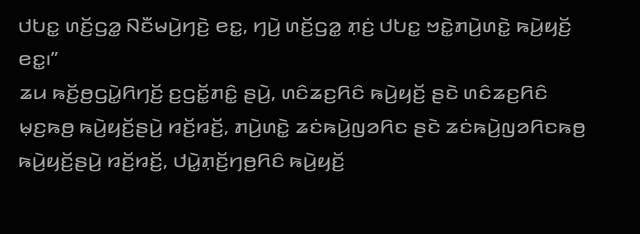ꤓꤝꤢ꤭ ꤛꤢꤩ꤬ꤞꤤ꤭ ꤡꤢꤪꤗꤣꤧ꤬ꤚꤢꤧ꤬ ꤕꤢ꤭, ꤚꤣꤧ꤬ ꤛꤢꤩ꤬ꤞꤤ꤭ ꤊ꤫ꤢꤦ꤬ ꤓꤝꤢ꤭ ꤠꤢꤧ꤭ꤊꤣꤧ꤬ꤛꤢꤧ꤭ ꤒꤣꤧ꤬ꤟꤢꤩ꤬ ꤕꤢ꤭꤯”
ꤘꤣ ꤒꤢꤩ꤬ꤥ꤬ꤞꤣꤧ꤭ꤖꤚꤢꤩ꤬ ꤢ꤬ꤞꤢꤩ꤭ꤊꤢꤨ꤭ ꤔꤣꤧ꤬, ꤛꤢꤨꤘꤢ꤬ꤖꤢꤨ ꤒꤣꤧ꤬ꤟꤢꤩ꤬ ꤔꤢꤧ ꤛꤢꤨꤘꤢ꤬ꤖꤢꤨ ꤗ꤫ꤢ꤬ꤒꤥ꤬ ꤒꤣꤧ꤬ꤟꤢꤩ꤬ꤔꤣꤧ꤬ ꤙꤢꤩ꤬ꤙꤢꤩ꤬, ꤊꤣꤧ꤬ꤛꤢꤧ꤭ ꤘꤢꤦꤒꤣꤧ꤬ꤜꤤꤖꤢ ꤔꤢꤧ ꤘꤢꤦꤒꤣꤧ꤬ꤜꤤꤖꤢꤒꤥ꤬ ꤒꤣꤧ꤬ꤟꤢꤩ꤬ꤔꤣꤧ꤬ ꤙꤢꤩ꤬ꤙꤢꤩ꤬, ꤓꤣꤧ꤭ꤊ꤫ꤢꤩ꤬ꤚꤥ꤬ꤖꤢꤨ ꤒꤣꤧ꤬ꤟꤢꤩ꤬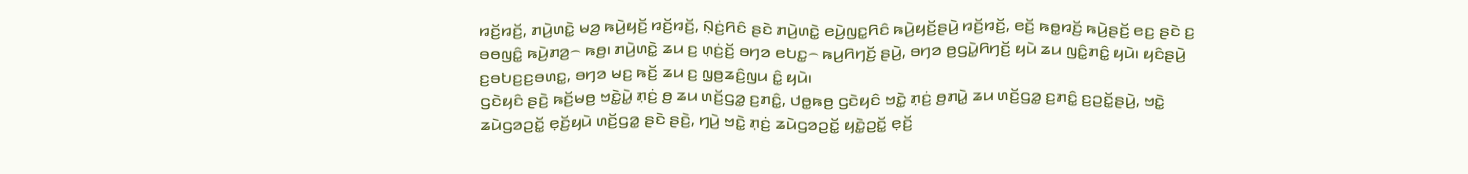ꤙꤢꤩ꤬ꤙꤢꤩ꤬, ꤊꤣꤧ꤬ꤛꤢꤧ꤭ ꤗꤤ꤬ ꤒꤣꤧ꤬ꤟꤢꤩ꤬ ꤙꤢꤩ꤬ꤙꤢꤩ꤬, ꤡ꤫ꤢꤦ꤬ꤖꤢꤨ ꤔꤢꤧ ꤊꤣꤧ꤬ꤛꤢꤧ꤭ ꤕꤣꤧ꤬ꤜꤢ꤭ꤖꤢꤨ ꤒꤣꤧ꤬ꤟꤢꤩ꤬ꤔꤣꤧ꤬ ꤙꤢꤩ꤬ꤙꤢꤩ꤬, ꤕꤢꤩ꤬ ꤒꤥ꤭ꤙꤢꤩ꤬ ꤒꤣꤧ꤬ꤔꤢꤩ꤬ ꤕꤢ꤬ ꤔꤢꤧ ꤢ꤬ ꤋꤥꤜꤢꤨ꤭ ꤒꤣꤧ꤬ꤊꤤ꤬꤮ ꤒꤥ꤬꤯ ꤊꤣꤧ꤬ꤛꤢꤧ꤭ ꤘꤣ ꤢ꤬ ꤛ꤫ꤢꤦ꤬ꤢꤩ꤬ ꤋꤚꤤ ꤕꤝꤢ꤭꤮ ꤒꤣ꤬ꤖꤚꤢꤩ꤬ ꤔꤣꤧ꤬, ꤋꤚꤤ ꤥ꤬ꤞꤣꤧ꤭ꤖꤚꤢꤩ꤬ ꤟꤣꤧ ꤘꤣ ꤜꤢꤨ꤭ꤊꤢꤨ꤭ ꤟꤣꤧ꤯ ꤟꤢꤨꤔꤣꤧ꤬ ꤢ꤬ꤋꤝꤢ꤬ꤢ꤬ꤋꤛꤢ꤭, ꤋꤚꤤ ꤗꤢ꤬ ꤒꤢꤩ꤬ ꤘꤣ ꤢ꤬ ꤜ꤫ꤥ꤬ꤘꤢꤨ꤬ꤜꤣ ꤢꤨ꤭ ꤟꤣꤧ꤯
ꤞꤢꤧꤟꤢꤨ ꤔꤢꤧ꤬ ꤒꤢꤩ꤬ꤗꤥ꤬ ꤠꤢꤧ꤭ꤣꤧ꤭ ꤊ꤫ꤢꤦ꤬ ꤥ꤬ ꤘꤣ ꤛꤢꤩ꤬ꤞꤤ꤭ ꤢ꤬ꤊꤢꤨ꤭, ꤓꤥ꤭ꤒꤥ꤬ ꤞꤢꤧꤟꤢꤨ ꤠꤢꤧ꤭ ꤊ꤫ꤢꤦ꤬ ꤥ꤬ꤊꤣꤧ꤭ ꤘꤣ ꤛꤢꤩ꤬ꤞꤤ꤭ ꤢ꤬ꤊꤢꤨ꤭ ꤢ꤬ꤑꤢꤩ꤭ꤔꤣꤧ꤬, ꤠꤢꤧ꤭ ꤘꤣꤧꤞꤤꤑꤢꤩ꤭ ꤕ꤫ꤢꤩ꤬ꤟꤣꤧ ꤛꤢꤩ꤬ꤞꤤ꤭ ꤔꤢꤧ ꤔꤢꤧ꤬, ꤚꤣꤧ꤬ ꤠꤢꤧ꤭ ꤊ꤫ꤢꤦ꤬ ꤘꤣꤧꤞꤤꤑꤢꤩ꤭ ꤟꤢꤧ꤭ꤑꤢꤩ꤭ ꤕ꤫ꤢꤩ꤬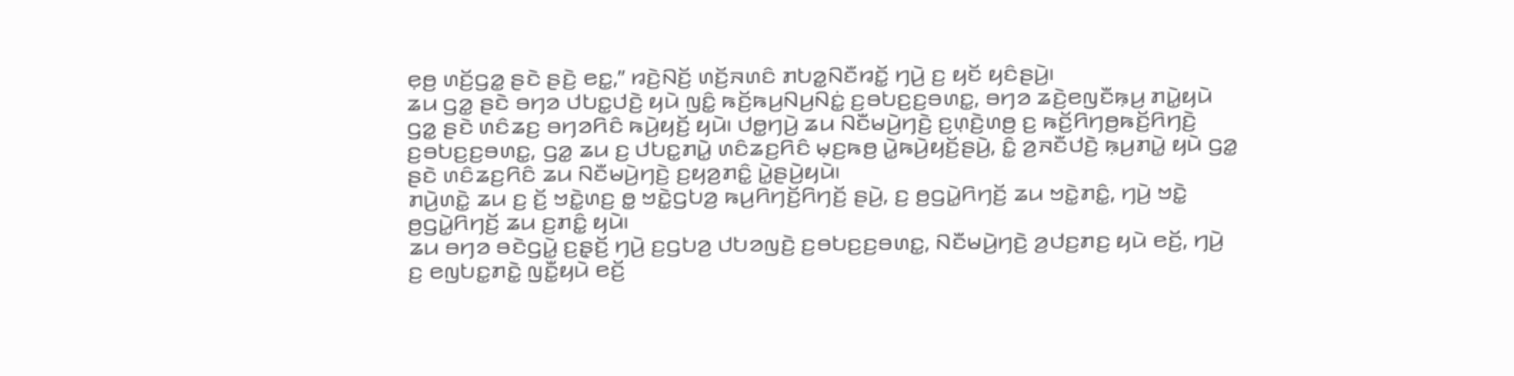ꤕ꤫ꤥ꤬ ꤛꤢꤩ꤬ꤞꤤ꤭ ꤔꤢꤧ ꤔꤢꤧ꤬ ꤕꤢ꤭,” ꤙꤢꤧ꤬ꤡꤢꤩ꤬ ꤛꤢꤩ꤬ꤏꤛꤢꤨ ꤊꤝꤤ꤭ꤡꤢꤪꤙꤢꤩ꤭ ꤚꤣꤧ꤬ ꤢ꤬ ꤟꤢꤩ ꤟꤢꤨꤔꤣꤧ꤬꤯
ꤘꤣ ꤞꤤ꤭ ꤔꤢꤧ ꤋꤚꤤ ꤓꤝꤢ꤭ꤓꤢꤧ꤬ ꤟꤣꤧ ꤜꤢꤨ꤭ ꤒꤢꤩ꤬ꤒꤣ꤬ꤡꤣ꤬ꤡꤢꤦ꤭ ꤢ꤬ꤋꤝꤢ꤬ꤢ꤬ꤋꤛꤢ꤭, ꤋꤚꤤ ꤘꤢꤧ꤬ꤕꤜꤢꤪꤒ꤫ꤣ꤬ ꤊꤣꤧ꤭ꤟꤣꤧ ꤞꤤ꤭ ꤔꤢꤧ ꤛꤢꤨꤘꤢ꤬ ꤋꤚꤤꤖꤢꤨ ꤒꤣꤧ꤬ꤟꤢꤩ꤬ ꤟꤣꤧ꤯ ꤓꤥ꤭ꤚꤣꤧ꤬ ꤘꤣ ꤡꤢꤪꤗꤣꤧ꤬ꤚꤢꤧ꤬ ꤢ꤬ꤛ꤫ꤢꤧ꤬ꤛꤥ꤬ ꤢ꤬ ꤒꤢꤩ꤬ꤖꤚꤥ꤬ꤒꤢꤩ꤬ꤖꤚꤢꤧ꤬ ꤢ꤬ꤋꤝꤢ꤬ꤢ꤬ꤋꤛꤢ꤭, ꤞꤤ꤭ ꤘꤣ ꤢ꤬ ꤓꤝꤢ꤭ꤊꤣꤧ꤭ ꤛꤢꤨꤘꤢ꤬ꤖꤢꤨ ꤗ꤫ꤢ꤬ꤒꤥ꤬ ꤣꤧ꤭ꤒꤣꤧ꤬ꤟꤢꤩ꤬ꤔꤣꤧ꤬, ꤢꤨ꤭ ꤤ꤬ꤏꤢꤪꤓꤢꤧ꤬ ꤒ꤫ꤣ꤬ꤊꤣꤧ꤭ ꤟꤣꤧ ꤞꤤ꤭ ꤔꤢꤧ ꤛꤢꤨꤘꤢ꤬ꤖꤢꤨ ꤘꤣ ꤡꤢꤪꤗꤣꤧ꤬ꤚꤢꤧ꤬ ꤢ꤬ꤟꤤ꤬ꤊꤢꤨ꤭ ꤣꤧ꤭ꤔꤣꤧ꤬ꤟꤣꤧ꤯
ꤊꤣꤧ꤬ꤛꤢꤧ꤭ ꤘꤣ ꤢ꤬ ꤢꤩ꤬ ꤠꤢꤧ꤭ꤛꤢ꤬ ꤥ꤭ ꤠꤢꤧ꤭ꤞꤝꤤ꤬ ꤒꤣ꤬ꤖꤚꤢꤩ꤬ꤖꤚꤢꤩ꤬ ꤔꤣꤧ꤬, ꤢ꤬ ꤥ꤬ꤞꤣꤧ꤭ꤖꤚꤢꤩ꤬ ꤘꤣ ꤠꤢꤧ꤭ꤊꤢꤨ꤭, ꤚꤣꤧ꤬ ꤠꤢꤧ꤭ ꤥ꤬ꤞꤣꤧ꤭ꤖꤚꤢꤩ꤬ ꤘꤣ ꤢ꤬ꤊꤢꤨ꤭ ꤟꤣꤧ꤯
ꤘꤣ ꤋꤚꤤ ꤋꤢꤧꤞꤣꤧ꤭ ꤢ꤬ꤔ꤫ꤢꤩ꤬ ꤚꤣꤧ꤬ ꤢ꤬ꤞꤝꤤ꤬ ꤓꤝꤤꤜꤢꤧ꤬ ꤢ꤬ꤋꤝꤢ꤬ꤢ꤬ꤋꤛꤢ꤭, ꤡꤢꤪꤗꤣꤧ꤬ꤚꤢꤧ꤬ ꤤ꤬ꤓꤢ꤬ꤊꤢ꤬ ꤟꤣꤧ ꤕꤢꤩ꤬, ꤚꤣꤧ꤬ ꤢ꤬ ꤕꤜꤝꤢ꤭ꤊꤢꤧ꤭ ꤜꤢꤪ꤭ꤟꤣꤧ ꤕꤢꤩ꤬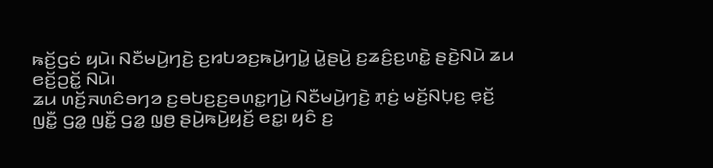ꤒꤢꤩ꤬ꤞꤢꤦ ꤟꤣꤧ꤯ ꤡꤢꤪꤗꤣꤧ꤬ꤚꤢꤧ꤬ ꤢ꤬ꤙꤝꤤꤢ꤬ꤒꤣꤧ꤬ꤚꤣꤧ꤭ ꤣꤧ꤭ꤔꤣꤧ꤬ ꤢ꤬ꤘꤢꤨ꤬ꤢ꤬ꤛꤢꤧ꤭ ꤔꤢꤧ꤬ꤡꤣꤧ ꤘꤣ ꤕꤢꤩ꤬ꤑꤢꤩ꤭ ꤡꤣꤧ꤯
ꤘꤣ ꤛꤢꤩ꤬ꤏꤛꤢꤨꤋꤚꤤ ꤢ꤬ꤋꤝꤢ꤬ꤢ꤬ꤋꤛꤢ꤭ꤚꤣꤧ꤬ ꤡꤢꤪꤗꤣꤧ꤬ꤚꤢꤧ꤬ ꤊ꤫ꤢꤦ꤬ ꤗꤢꤩ꤬ꤡꤝ꤫ꤢ꤬ ꤕ꤫ꤢꤩ꤬ ꤜꤢꤪ꤭ ꤞꤤ꤭ ꤜꤢꤪ꤭ ꤞꤤ꤭ ꤜ꤫ꤥ꤬ ꤔꤣꤧ꤬ꤒꤣꤧ꤬ꤟꤢꤩ꤬ ꤕꤢ꤭꤯ ꤟꤢꤨ ꤢ꤬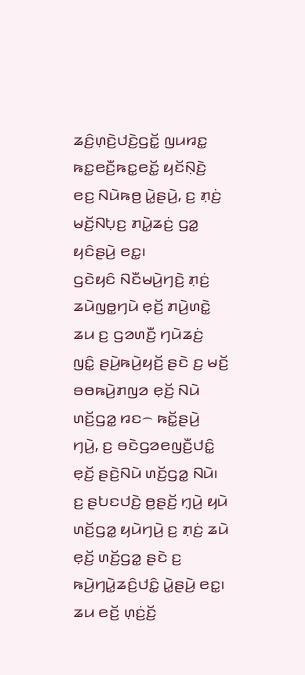ꤘꤢꤨ꤬ꤛ꤫ꤢꤧ꤬ꤓꤢꤧ꤬ꤞꤢꤩ꤭ ꤜꤣꤙꤢ꤭ ꤒꤢ꤭ꤕꤢꤪ꤬ꤒꤢ꤭ꤕꤢꤩ꤭ ꤟꤢꤩꤡ꤫ꤢꤧ꤬ ꤕꤢ꤬ ꤡꤣꤧꤒꤥ꤬ ꤣꤧ꤭ꤔꤣꤧ꤬, ꤢ꤬ ꤊ꤫ꤢꤦ꤬ ꤗꤢꤩ꤬ꤡꤝ꤫ꤢ꤬ ꤊꤣꤧ꤭ꤘꤢꤦ꤬ ꤞꤤ꤭ ꤟꤢꤨꤔꤣꤧ꤬ ꤕꤢ꤭꤯
ꤞꤢꤧꤟꤢꤨ ꤡꤢꤪꤗꤣꤧ꤬ꤚꤢꤧ꤬ ꤊ꤫ꤢꤦ꤬ ꤘꤣꤧꤜꤥ꤭ꤚꤣꤧ ꤕ꤫ꤢꤩ꤬ ꤊꤣꤧ꤬ꤛꤢꤧ꤭ ꤘꤣ ꤢ꤬ ꤞꤤꤛꤢꤪ꤬ ꤚꤣꤧꤘꤢꤦ꤬ ꤜꤢꤨ꤭ ꤔꤣꤧ꤬ꤒꤣꤧ꤬ꤟꤢꤩ꤬ ꤔꤢꤧ ꤢ꤬ ꤗꤢꤩ꤬ ꤋꤥꤒꤣꤧ꤬ꤊꤜꤤ ꤕ꤫ꤢꤩ꤬ ꤡꤣꤧ ꤛꤢꤩ꤬ꤞꤤ꤭ ꤙꤢ꤮ ꤒꤢꤩ꤭ꤔꤣꤧ꤬ ꤚꤣꤧ꤬, ꤢ꤬ ꤋꤢꤧꤞꤤꤕꤜꤢꤪ꤬ꤓꤢꤨ꤭ ꤕ꤫ꤢꤩ꤬ ꤔꤢꤧ꤬ꤡꤣꤧ ꤛꤢꤩ꤬ꤞꤤ꤭ ꤡꤣꤧ꤯ ꤢ꤬ ꤔꤝꤢꤓꤢꤧ꤬ ꤥ꤬ꤔꤢꤩ꤬ ꤚ꤫ꤣꤧ꤬ ꤟꤣꤧ ꤛꤢꤩ꤬ꤞꤤ꤭ ꤟꤣꤧꤚꤣꤧ꤬ ꤢ꤬ ꤊ꤫ꤢꤦ꤬ ꤘꤣꤧ ꤕ꤫ꤢꤩ꤬ ꤛꤢꤩ꤬ꤞꤤ꤭ ꤔꤢꤧ ꤢ꤬ ꤒꤣꤧ꤬ꤚꤣꤧ꤭ꤘꤢꤨ꤬ꤓꤢꤨ꤭ ꤣꤧ꤭ꤔꤣꤧ꤬ ꤕꤢ꤭꤯
ꤘꤣ ꤕꤢꤩ꤬ ꤛ꤫ꤢꤦ꤬ꤢꤩ꤬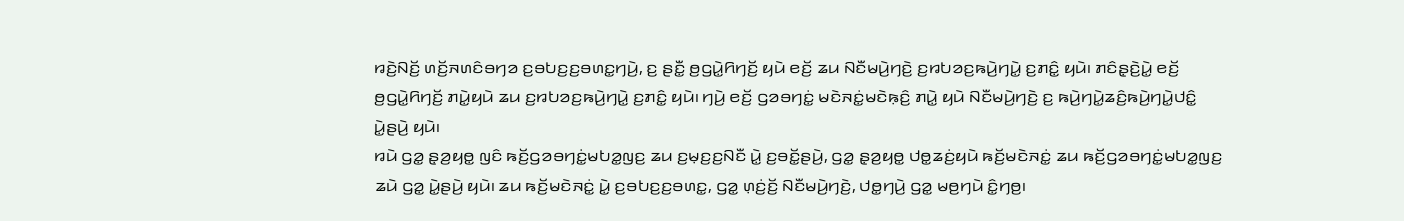ꤙꤢꤧ꤬ꤡꤢꤩ꤬ ꤛꤢꤩ꤬ꤏꤛꤢꤨꤋꤚꤤ ꤢ꤬ꤋꤝꤢ꤬ꤢ꤬ꤋꤛꤢ꤭ꤚꤣꤧ꤬, ꤢ꤬ ꤔꤢꤪ꤭ ꤥ꤬ꤞꤣꤧ꤭ꤖꤚꤢꤩ꤬ ꤟꤣꤧ ꤕꤢꤩ꤬ ꤘꤣ ꤡꤢꤪꤗꤣꤧ꤬ꤚꤢꤧ꤬ ꤢ꤬ꤙꤝꤤꤢ꤬ꤒꤣꤧ꤬ꤚꤣꤧ꤭ ꤢ꤬ꤊꤢꤨ꤭ ꤟꤣꤧ꤯ ꤊꤢꤨꤔ꤫ꤢꤧ꤬ꤣꤧ꤭ ꤕꤢꤩ꤬ ꤥ꤬ꤞꤣꤧ꤭ꤖꤚꤢꤩ꤬ ꤊꤣꤧ꤭ꤟꤣꤧ ꤘꤣ ꤢ꤬ꤙꤝꤤꤢ꤬ꤒꤣꤧ꤬ꤚꤣꤧ꤭ ꤢ꤬ꤊꤢꤨ꤭ ꤟꤣꤧ꤯ ꤚꤣꤧ꤬ ꤕꤢꤩ꤬ ꤞꤤꤋꤚꤢꤦ꤭ ꤗꤢꤧꤏꤢꤦ꤭ꤗꤢꤧꤒ꤫ꤢꤨ꤬ ꤊꤣꤧ꤭ ꤟꤣꤧ ꤡꤢꤪꤗꤣꤧ꤬ꤚꤢꤧ꤬ ꤢ꤬ ꤒꤣꤧ꤬ꤚꤣꤧ꤭ꤘꤢꤨ꤬ꤒꤣꤧ꤬ꤚꤣꤧ꤭ꤓꤢꤨ꤭ ꤣꤧ꤭ꤔꤣꤧ꤬ ꤟꤣꤧ꤯
ꤙꤣꤧ ꤞꤤ꤭ ꤔ꤫ꤤ꤬ꤟꤥ꤭ ꤜꤢꤨ ꤒꤢꤩ꤬ꤞꤤꤋꤚꤢꤦ꤭ꤗꤝꤤ꤭ꤜꤢ꤬ ꤘꤣ ꤢ꤬ꤗ꤫ꤢ꤬ꤢ꤬ꤡꤢꤪ ꤣꤧ꤭ ꤢ꤬ꤋꤢꤩ꤭ꤔꤣꤧ꤬, ꤞꤤ꤭ ꤔ꤫ꤤ꤬ꤟꤥ꤭ ꤓꤥ꤭ꤘꤢꤦ꤬ꤟꤣꤧ ꤒꤢꤩ꤬ꤗꤢꤧꤏꤢꤦ꤭ ꤘꤣ ꤒꤢꤩ꤬ꤞꤤꤋꤚꤢꤦ꤭ꤗꤝꤤ꤭ꤜꤢ꤬ ꤘꤣꤧ ꤞꤤ꤭ ꤣꤧ꤭ꤔꤣꤧ꤬ ꤟꤣꤧ꤯ ꤘꤣ ꤒꤢꤩ꤬ꤗꤢꤧꤏꤢꤦ꤭ ꤣꤧ꤭ ꤢ꤬ꤋꤝꤢ꤬ꤢ꤬ꤋꤛꤢ꤭, ꤞꤤ꤭ ꤛ꤫ꤢꤦ꤬ꤢꤩ꤬ ꤡꤢꤪꤗꤣꤧ꤬ꤚꤢꤧ꤬, ꤓꤥ꤭ꤚꤣꤧ꤬ ꤞꤤ꤭ ꤗꤥ꤬ꤚꤣꤧ ꤢꤨ꤭ꤚꤥ꤬꤯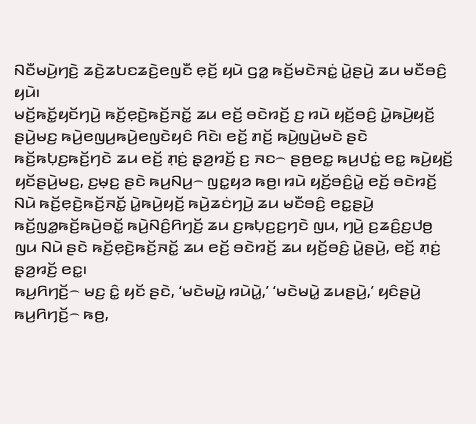ꤡꤢꤪꤗꤣꤧ꤬ꤚꤢꤧ꤬ ꤘꤢꤧ꤬ꤘꤝꤢꤘꤢꤧ꤬ꤕꤜꤢꤪ ꤕ꤫ꤢꤩ꤬ ꤟꤣꤧ ꤞꤤ꤭ ꤒꤢꤩ꤬ꤗꤢꤧꤏꤢꤦ꤭ ꤣꤧ꤭ꤔꤣꤧ꤬ ꤘꤣ ꤗꤢꤪꤋꤢꤨ꤬ ꤟꤣꤧ꤯
ꤗꤢꤩ꤬ꤒꤢꤩ꤭ꤟꤢꤩꤚꤣꤧ꤬ ꤒꤢꤩ꤬ꤕ꤫ꤢꤧ꤬ꤒꤢꤩ꤬ꤏꤢꤩ꤭ ꤘꤣ ꤕꤢꤩ꤬ ꤋꤢꤧꤙꤢꤩ꤬ ꤢ꤬ ꤙꤣꤧ ꤟꤢꤩ꤬ꤋꤢꤨ꤬ ꤣꤧ꤭ꤒꤣꤧ꤬ꤟꤢꤩ꤬ ꤔꤣꤧ꤬ꤗꤢ꤬ ꤒꤣꤧ꤬ꤕꤜꤣ꤬ꤒꤣꤧ꤬ꤕꤜꤢꤧꤟꤢꤨ ꤖꤢꤧ꤯ ꤕꤢꤩ꤬ ꤊꤢꤩ꤬ ꤒꤣꤧ꤬ꤜꤣꤧ꤬ꤗꤢꤧ ꤔꤢꤧ ꤒꤢꤩ꤬ꤒꤝ꤫ꤢ꤬ꤒꤢꤩ꤬ꤚꤢꤧ ꤘꤣ ꤕꤢꤩ꤬ ꤊ꤫ꤢꤦ꤬ ꤔ꤫ꤤ꤬ꤙꤢꤩ꤬ ꤢ꤬ ꤏꤢ꤮ ꤔꤥ꤬ꤕꤢ꤭ ꤒꤣ꤬ꤓꤢꤦ꤭ ꤕꤢ꤭ ꤒꤣꤧ꤬ꤟꤢꤩ꤬ ꤟꤢꤩꤔꤣꤧ꤬ꤗꤢ꤬, ꤢ꤬ꤗ꤫ꤢ꤬ ꤔꤢꤧ ꤒꤣ꤬ꤡꤣ꤬꤮ ꤜꤢ꤭ꤟꤤ ꤒꤥ꤬꤯ ꤙꤣꤧ ꤟꤢꤩ꤬ꤋꤢꤨ꤬ꤣꤧ꤭ ꤕꤢꤩ꤬ ꤋꤢꤧꤙꤢꤩ꤬ ꤡꤣꤧ ꤒꤢꤩ꤬ꤕ꤫ꤢꤧ꤬ꤒꤢꤩ꤬ꤏꤢꤩ꤭ ꤣꤧ꤭ꤒꤣꤧ꤬ꤟꤢꤩ꤬ ꤒꤣꤧ꤬ꤘꤢꤦꤚꤣꤧ꤬ ꤘꤣ ꤗꤢꤪꤋꤢꤨ꤬ ꤕꤢ꤭ꤔꤣꤧ꤬ ꤒꤢꤩ꤬ꤜꤤ꤭ꤒꤢꤩ꤬ꤒꤣꤧ꤬ꤋꤢꤩ꤭ ꤒꤣꤧ꤬ꤡꤢꤨ꤬ꤖꤚꤢꤩ꤬ ꤘꤣ ꤢ꤬ꤒꤝ꤫ꤢ꤬ꤢ꤬ꤚꤢꤧ ꤜꤣ, ꤚꤣꤧ꤬ ꤢ꤬ꤘꤢꤨ꤬ꤢ꤬ꤓꤥ꤬ ꤜꤣ ꤡꤣꤧ ꤔꤢꤧ ꤒꤢꤩ꤬ꤕ꤫ꤢꤧ꤬ꤒꤢꤩ꤬ꤏꤢꤩ꤭ ꤘꤣ ꤕꤢꤩ꤬ ꤋꤢꤧꤙꤢꤩ꤬ ꤘꤣ ꤟꤢꤩ꤬ꤋꤢꤨ꤬ ꤣꤧ꤭ꤔꤣꤧ꤬, ꤕꤢꤩ꤬ ꤊ꤫ꤢꤦ꤬ ꤔ꤫ꤤ꤬ꤙꤢꤩ꤬ ꤕꤢ꤭꤯
ꤒꤣ꤬ꤖꤚꤢꤩ꤬꤮ ꤗꤢ꤬ ꤢꤨ꤭ ꤟꤢꤩ ꤔꤢꤧ, ‘ꤗꤢꤧꤗꤣꤧ꤭ ꤙꤣꤧꤣꤧ꤭,’ ‘ꤗꤢꤧꤗꤣꤧ꤭ ꤘꤣꤔꤣꤧ꤬,’ ꤟꤢꤨꤔꤣꤧ꤬ ꤒꤣ꤬ꤖꤚꤢꤩ꤬꤮ ꤒꤥ꤬,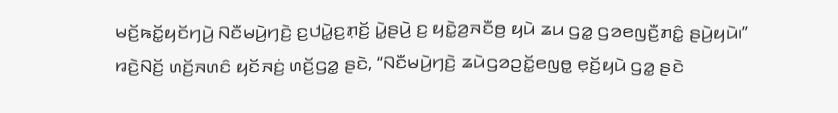ꤗꤢꤩ꤬ꤒꤢꤩ꤭ꤟꤢꤩꤚꤣꤧ꤬ ꤡꤢꤪꤗꤣꤧ꤬ꤚꤢꤧ꤬ ꤢ꤬ꤓꤣꤧ꤭ꤢ꤬ꤊ꤫ꤢꤩ꤬ ꤣꤧ꤭ꤔꤣꤧ꤬ ꤢ꤬ ꤟꤢꤧ꤭ꤤ꤬ꤏꤢꤪꤥ꤬ ꤟꤣꤧ ꤘꤣ ꤞꤤ꤭ ꤞꤤꤕꤜꤢꤪ꤬ꤊꤢꤨ꤭ ꤔꤣꤧ꤬ꤟꤣꤧ꤯”
ꤙꤢꤧ꤬ꤡꤢꤩ꤬ ꤛꤢꤩ꤬ꤏꤛꤢꤨ ꤟꤢꤩꤏꤢꤦ꤬ ꤛꤢꤩ꤬ꤞꤤ꤭ ꤔꤢꤧ, “ꤡꤢꤪꤗꤣꤧ꤬ꤚꤢꤧ꤬ ꤘꤣꤧꤞꤤꤑꤢꤩ꤭ꤕꤜꤥ꤭ ꤕ꤫ꤢꤩ꤬ꤟꤣꤧ ꤞꤤ꤭ ꤔꤢꤧ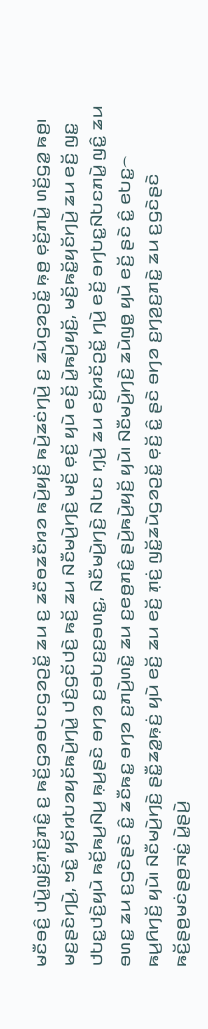ꤗꤢꤪꤋꤢꤨ꤬ ꤓꤣꤧ꤭ꤜ꤫ꤢꤩ꤬ꤊ꤫ꤢꤩ꤬ꤊꤢꤨ꤭ ꤢ꤬ ꤒꤢꤩ꤬ꤞꤤꤋꤝꤢꤞꤤꤑꤢꤩ꤭ ꤘꤣ ꤢ꤬ ꤘꤢꤪꤥꤘꤢꤪꤙꤤ ꤒꤣꤧ꤬ꤟꤢꤩ꤬ ꤒꤣꤧ꤬ꤘꤢꤦꤚꤣꤧ꤬ ꤢ꤬ ꤘꤣꤧꤞꤤꤑꤢꤩ꤭ ꤒ꤫ꤥ꤬ ꤕ꤫ꤢꤩ꤬ꤊꤣꤧ꤭ ꤛꤢꤩ꤬ꤞꤤ꤭ ꤒꤥ꤬꤯
ꤗꤢ꤬ꤔꤢꤧꤚꤣꤧ꤬, ꤠꤢꤧ꤭ ꤟꤢꤩꤙꤝꤤꤟꤢꤩꤒꤣꤧ꤬ꤚꤣꤧ꤭ ꤓꤢꤨ꤬ꤞꤢꤩꤓꤢꤧ꤬ ꤒꤢꤩ꤬ ꤘꤣ ꤡꤢꤪꤗꤣꤧ꤬ꤚꤢꤧ꤬ ꤗꤢꤩ꤬ ꤕ꤫ꤢꤩ꤬ ꤟꤣꤧ ꤕꤢꤩ꤬ ꤣꤧ꤭ꤒꤣꤧ꤬ꤟꤢꤩ꤬, ꤗꤢꤩ꤬ꤒꤢꤩ꤭ꤟꤢꤩꤚꤣꤧ꤬ ꤘꤣ ꤕꤢꤩ꤬ ꤜꤢ꤭ ꤓꤝꤢ꤭ꤓꤢꤧ꤬ꤟꤣꤧ ꤒꤢꤩ꤬ꤒꤣ꤬ꤡꤣ꤬ ꤒ꤫ꤣ꤬ꤔꤢꤧ ꤋꤚꤤ ꤢ꤬ꤋꤝꤢ꤬ꤢ꤬ꤋꤛꤢ꤭, ꤡꤢꤪꤗꤣꤧ꤬ꤚꤢꤧ꤬ ꤡꤝꤢ ꤚ꤫ꤣꤧ꤬ ꤘꤣ ꤕꤢꤩ꤬ꤙꤢꤩꤑꤢꤩ꤭ ꤚꤣꤧ꤬ ꤕꤢꤩ꤬ ꤋꤚꤝꤢ꤭ꤡꤝꤢꤊꤣꤧ꤭ ꤜꤢꤨ꤭ ꤘꤣ ꤋꤛꤢ꤭ ꤘꤣ ꤢ꤬ꤞꤢꤧꤔꤢꤧ ꤢꤨ꤭ ꤘꤢꤪꤒꤢ꤭ ꤋꤚꤤ ꤢ꤬ꤊꤣꤧ꤬ꤛꤢꤧ꤭ ꤘꤣ ꤢ꤬ꤕꤥ꤬ꤊꤢꤨ꤭ ꤔꤣꤧ꤬ꤒꤣꤧ꤬ꤟꤢꤩ꤬ ꤟꤣꤧ꤯ ꤡꤢꤪꤗꤣꤧ꤬ꤚꤢꤧ꤬ ꤘꤣꤧꤜꤥ꤭ ꤟꤣꤧ ꤕꤢꤩ꤬ ꤔꤢꤧ ꤢꤨ꤭ ꤕꤝꤢ꤭꤮ ꤒꤣ꤬ꤖꤚꤢꤩ꤬ ꤟꤣꤧ꤯ ꤡꤢꤪꤗꤣꤧ꤬ꤚꤢꤧ꤬ ꤔꤢꤪ꤭ꤘꤤ꤭ꤒ꤫ꤢꤦ꤬ ꤟꤣꤧ ꤕꤢꤩ꤬ ꤘꤣ ꤕꤢꤩ꤬ ꤊ꤫ꤢꤦ꤬ ꤜꤢꤩ꤭ꤘꤣꤧꤞꤤꤑꤢꤩ꤭ ꤕ꤫ꤢꤩ꤬ ꤢꤨ꤭ ꤔꤢꤧ ꤋꤚꤤ ꤢ꤬ꤚꤤ꤬ꤢ꤬ꤊꤢꤧ꤭ ꤘꤣ ꤢ꤬ꤞꤢꤧꤔꤢꤧ ꤒꤢꤩ꤬ꤔꤥ꤬ꤗꤢꤦꤔꤥ꤬ꤏꤢꤦ꤭ ꤣꤧ꤭ꤔꤣꤧ꤬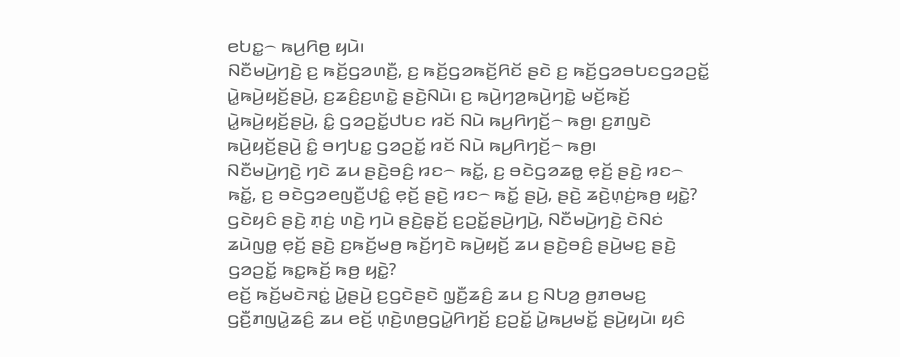ꤕꤝꤢ꤭꤮ ꤒꤣ꤬ꤖꤥ꤬ ꤟꤣꤧ꤯
ꤡꤢꤪꤗꤣꤧ꤬ꤚꤢꤧ꤬ ꤢ꤬ ꤒꤢꤩ꤬ꤞꤤꤛꤢꤪ꤬, ꤢ꤬ ꤒꤢꤩ꤬ꤞꤤꤒꤢꤩ꤬ꤖꤢꤩ ꤔꤢꤧ ꤢ꤬ ꤒꤢꤩ꤬ꤞꤤꤋꤝꤢꤞꤤꤑꤢꤩ꤭ ꤣꤧ꤭ꤒꤣꤧ꤬ꤟꤢꤩ꤬ꤔꤣꤧ꤬, ꤢ꤬ꤘꤢꤨ꤬ꤢ꤬ꤛꤢꤧ꤭ ꤔꤢꤧ꤬ꤡꤣꤧ꤯ ꤢ꤬ ꤒꤣꤧ꤬ꤚꤤ꤬ꤒꤣꤧ꤬ꤚꤢꤧ꤭ ꤗꤢꤩ꤬ꤒꤢꤩ꤬ ꤣꤧ꤭ꤒꤣꤧ꤬ꤟꤢꤩ꤬ꤔꤣꤧ꤬, ꤢꤨ꤭ ꤞꤤꤑꤢꤩ꤭ꤓꤝꤢ ꤙꤢꤩ ꤡꤣꤧ ꤒꤣ꤬ꤖꤚꤢꤩ꤬꤮ ꤒꤥ꤬꤯ ꤢ꤬ꤊꤜꤢꤧ ꤒꤣꤧ꤬ꤟꤢꤩ꤬ꤔꤣꤧ꤬ ꤢꤨ꤭ ꤋꤚꤝꤢ꤭ ꤞꤤꤑꤢꤩ꤭ ꤙꤢꤩ ꤡꤣꤧ ꤒꤣ꤬ꤖꤚꤢꤩ꤬꤮ ꤒꤥ꤬꤯
ꤡꤢꤪꤗꤣꤧ꤬ꤚꤢꤧ꤬ ꤚꤢꤧ ꤘꤣ ꤔꤢꤧ꤬ꤋꤢꤨ꤬ ꤙꤢ꤮ ꤒꤢꤩ꤭, ꤢ꤬ ꤋꤢꤧꤞꤤꤘꤥ꤭ ꤕ꤫ꤢꤩ꤬ ꤔꤢꤧ꤬ ꤙꤢ꤮ ꤒꤢꤩ꤭, ꤢ꤬ ꤋꤢꤧꤞꤤꤕꤜꤢꤪ꤬ꤓꤢꤨ꤭ ꤕ꤫ꤢꤩ꤬ ꤔꤢꤧ꤬ ꤙꤢ꤮ ꤒꤢꤩ꤭ ꤔꤣꤧ꤬, ꤔꤢꤧ꤬ ꤘꤢꤧ꤬ꤛ꤫ꤢꤦ꤬ꤒꤥ꤬ ꤟꤢꤧ꤭? ꤞꤢꤧꤟꤢꤨ ꤔꤢꤧ꤬ ꤊ꤫ꤢꤦ꤬ ꤛꤢꤧ꤬ ꤚꤣꤧ ꤔꤢꤧ꤬ꤔ꤫ꤢꤩ꤬ ꤢ꤬ꤑꤢꤩ꤭ꤔꤣꤧ꤬ꤚꤣꤧ꤬, ꤡꤢꤪꤗꤣꤧ꤬ꤚꤢꤧ꤬ ꤢꤧꤡꤢꤦ ꤘꤣꤧꤜꤥ꤭ ꤕ꤫ꤢꤩ꤬ ꤔꤢꤧ꤬ ꤢ꤬ꤒꤢꤩ꤬ꤗꤥ꤬ ꤒꤢꤩ꤬ꤚꤢꤧ ꤒꤣꤧ꤬ꤟꤢꤩ꤬ ꤘꤣ ꤔꤢꤧ꤬ꤋꤢꤨ꤬ ꤔꤣꤧ꤬ꤗꤢ꤬ ꤔꤢꤧ꤬ ꤞꤤꤑꤢꤩ꤭ ꤒꤢ꤭ꤒꤢꤩ꤬ ꤒꤥ꤬ ꤟꤢꤧ꤭?
ꤕꤢꤩ꤬ ꤒꤢꤩ꤬ꤗꤢꤧꤏꤢꤦ꤭ ꤣꤧ꤭ꤔꤣꤧ꤬ ꤢ꤬ꤞꤢꤧꤔꤢꤧ ꤜ꤫ꤢꤪ꤬ꤘꤢꤨ꤬ ꤘꤣ ꤢ꤬ ꤡꤝꤤ꤬ ꤥ꤬ꤊꤥꤗꤢ꤬ ꤞꤢꤪ꤬ꤊꤜꤣꤧ꤭ꤘꤢꤨ꤬ ꤘꤣ ꤕꤢꤩ꤬ ꤛ꤫ꤢꤧ꤬ꤛꤥ꤬ꤞꤣꤧ꤭ꤖꤚꤢꤩ꤬ ꤢ꤬ꤑꤢꤩ꤭ ꤣꤧ꤭ꤒꤣ꤬ꤗꤢꤩ꤭ ꤔꤣꤧ꤬ꤟꤣꤧ꤯ ꤟꤢꤨ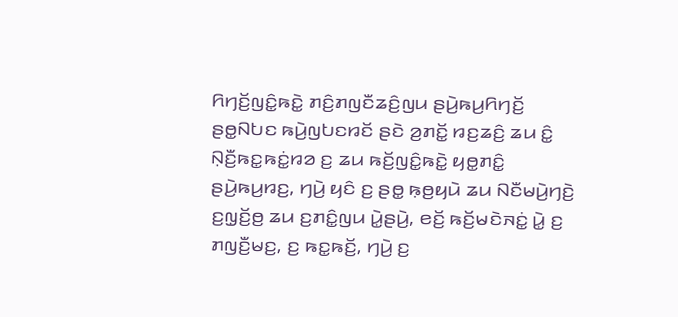ꤖꤚꤢꤩ꤬ꤜꤢꤨ꤭ꤒꤢꤧ꤭ ꤊꤢꤨ꤬ꤊꤜꤢꤪꤘꤢꤨ꤬ꤜꤣ ꤔꤣꤧ꤬ꤒꤣ꤬ꤖꤚꤢꤩ꤬ ꤔꤥ꤭ꤡꤝꤢ ꤒꤣꤧ꤬ꤜꤝꤢꤙꤢꤩ ꤔꤢꤧ ꤤ꤬ꤊꤢꤩ꤭ ꤙꤢ꤬ꤘꤢꤨ꤬ ꤘꤣ ꤢꤨ꤭ ꤡ꤫ꤢꤪ꤬ꤒꤢ꤭ꤒꤢꤦ꤭ꤙꤤ ꤢ꤬ ꤘꤣ ꤒꤢꤩ꤬ꤜꤢꤨ꤭ꤒꤢꤧ꤭ ꤟꤥ꤭ꤊꤢꤨ꤭ ꤔꤣꤧ꤬ꤒꤣ꤬ꤙꤢ꤬, ꤚꤣꤧ꤬ ꤟꤢꤨ ꤢ꤬ ꤔꤥ꤭ ꤒ꤫ꤥ꤬ꤟꤣꤧ ꤘꤣ ꤡꤢꤪꤗꤣꤧ꤬ꤚꤢꤧ꤬ ꤢ꤬ꤜ꤫ꤢꤩ꤬ꤥ꤬ ꤘꤣ ꤢ꤬ꤊꤢꤨ꤭ꤜꤣ ꤣꤧ꤭ꤔꤣꤧ꤬, ꤕꤢꤩ꤬ ꤒꤢꤩ꤬ꤗꤢꤧꤏꤢꤦ꤭ ꤣꤧ꤭ ꤢ꤬ ꤊꤜꤢꤪ꤬ꤗꤢ꤬, ꤢ꤬ ꤒꤢ꤭ꤒꤢꤩ꤬, ꤚꤣꤧ꤬ ꤢ꤬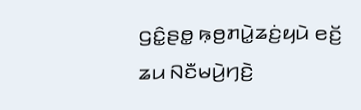ꤞꤢꤨ꤭ꤔꤥ꤭ ꤒ꤫ꤥ꤬ꤊꤣꤧ꤭ꤘꤢꤦ꤬ꤟꤣꤧ ꤕꤢꤩ꤬ ꤘꤣ ꤡꤢꤪꤗꤣꤧ꤬ꤚꤢꤧ꤬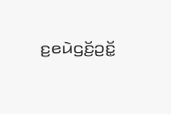ꤢ꤬ꤕꤣꤧꤞꤢꤩ꤬ꤑꤢꤩ꤭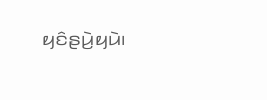ꤟꤢꤨꤔꤣꤧ꤬ꤟꤣꤧ꤯